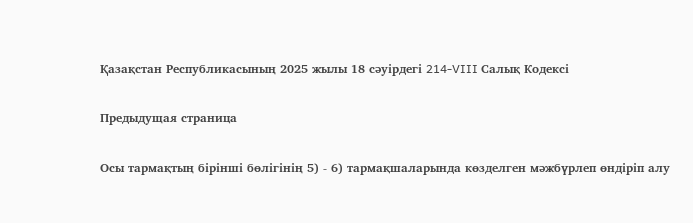Қазақстан Республикасының 2025 жылы 18 сәуірдегі 214-VIII Салық Кодексі

Предыдущая страница

Осы тармақтың бірінші бөлігінің 5) - 6) тармақшаларында көзделген мəжбүрлеп өндіріп алу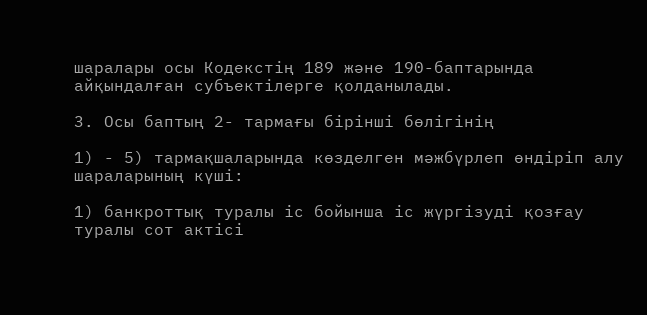шаралары осы Кодекстің 189 жəне 190-баптарында айқындалған субъектілерге қолданылады.

3. Осы баптың 2- тармағы бірінші бөлігінің

1) - 5) тармақшаларында көзделген мəжбүрлеп өндіріп алу шараларының күші:

1) банкроттық туралы іс бойынша іс жүргізуді қозғау туралы сот актісі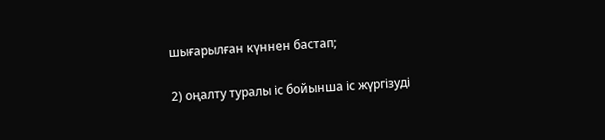шығарылған күннен бастап;

2) оңалту туралы іс бойынша іс жүргізуді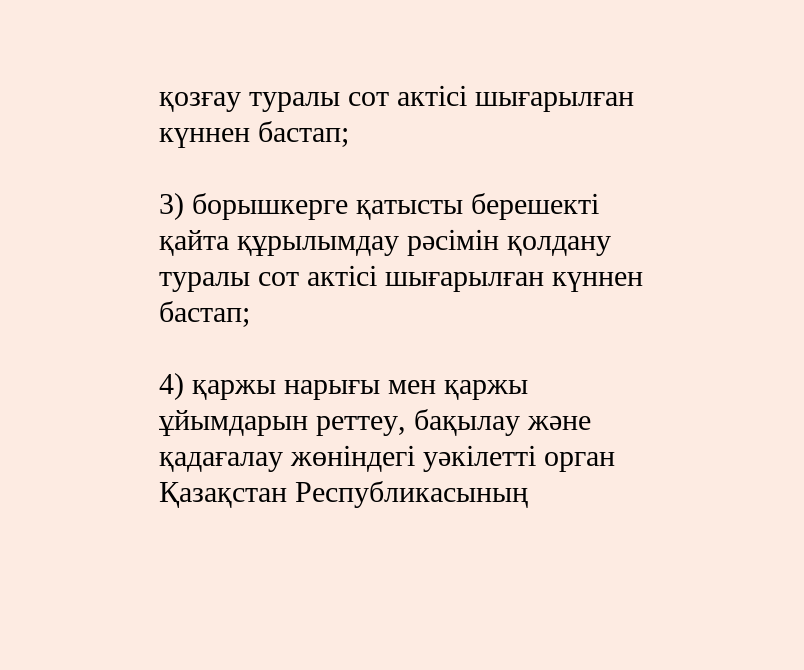қозғау туралы сот актісі шығарылған күннен бастап;

3) борышкерге қатысты берешекті қайта құрылымдау рəсімін қолдану туралы сот актісі шығарылған күннен бастап;

4) қаржы нарығы мен қаржы ұйымдарын реттеу, бақылау жəне қадағалау жөніндегі уəкілетті орган Қазақстан Республикасының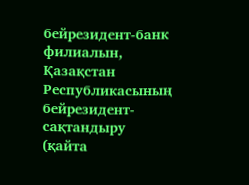бейрезидент-банк филиалын, Қазақстан Республикасының бейрезидент-сақтандыру (қайта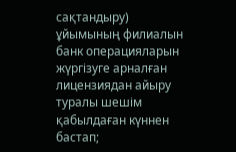сақтандыру) ұйымының филиалын банк операцияларын жүргізуге арналған лицензиядан айыру туралы шешім қабылдаған күннен бастап;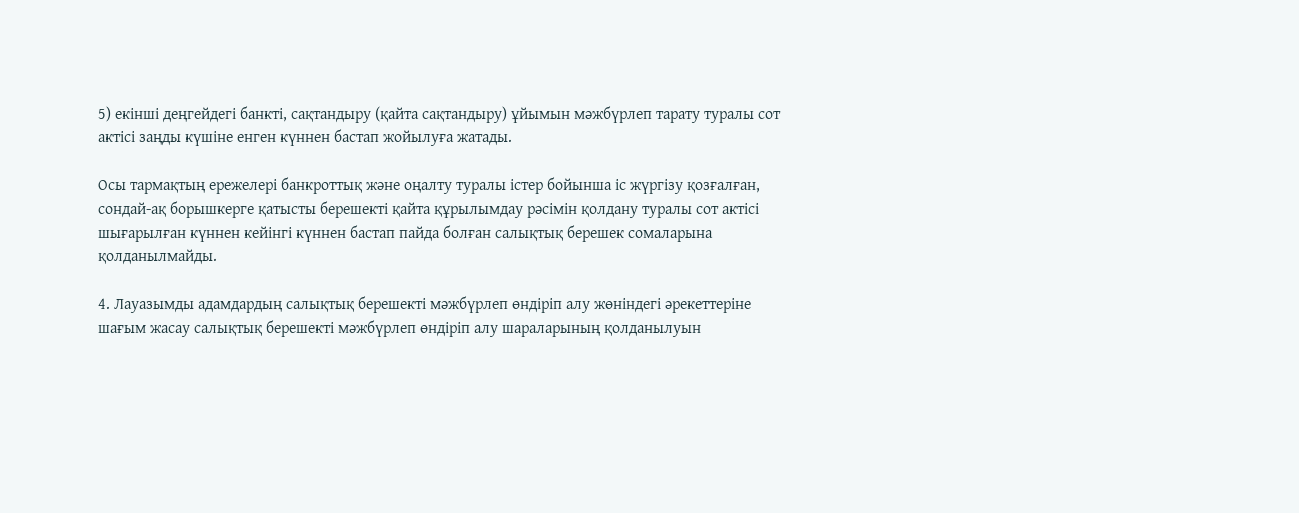5) екінші деңгейдегі банкті, сақтандыру (қайта сақтандыру) ұйымын мəжбүрлеп тарату туралы сот актісі заңды күшіне енген күннен бастап жойылуға жатады.

Осы тармақтың ережелері банкроттық жəне оңалту туралы істер бойынша іс жүргізу қозғалған, сондай-ақ борышкерге қатысты берешекті қайта құрылымдау рəсімін қолдану туралы сот актісі шығарылған күннен кейінгі күннен бастап пайда болған салықтық берешек сомаларына қолданылмайды.

4. Лауазымды адамдардың салықтық берешекті мəжбүрлеп өндіріп алу жөніндегі əрекеттеріне шағым жасау салықтық берешекті мəжбүрлеп өндіріп алу шараларының қолданылуын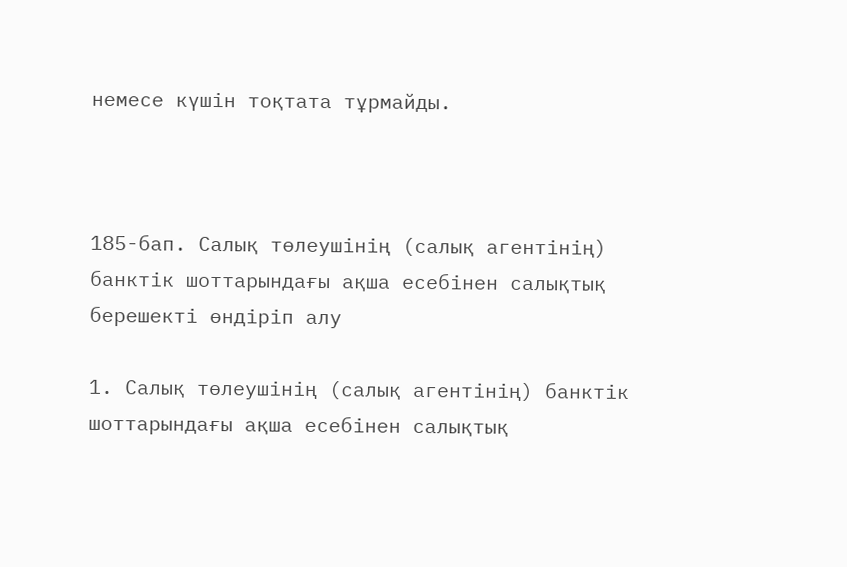немесе күшін тоқтата тұрмайды.



185-бап. Салық төлеушінің (салық агентінің) банктік шоттарындағы ақша есебінен салықтық берешекті өндіріп алу

1. Салық төлеушінің (салық агентінің) банктік шоттарындағы ақша есебінен салықтық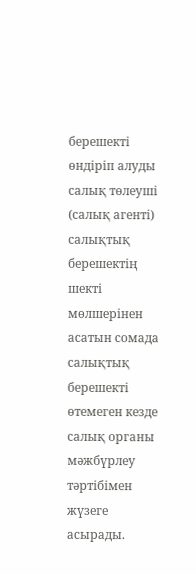берешекті өндіріп алуды салық төлеуші (салық агенті) салықтық берешектің шекті мөлшерінен асатын сомада салықтық берешекті өтемеген кезде салық органы мəжбүрлеу тəртібімен жүзеге асырады.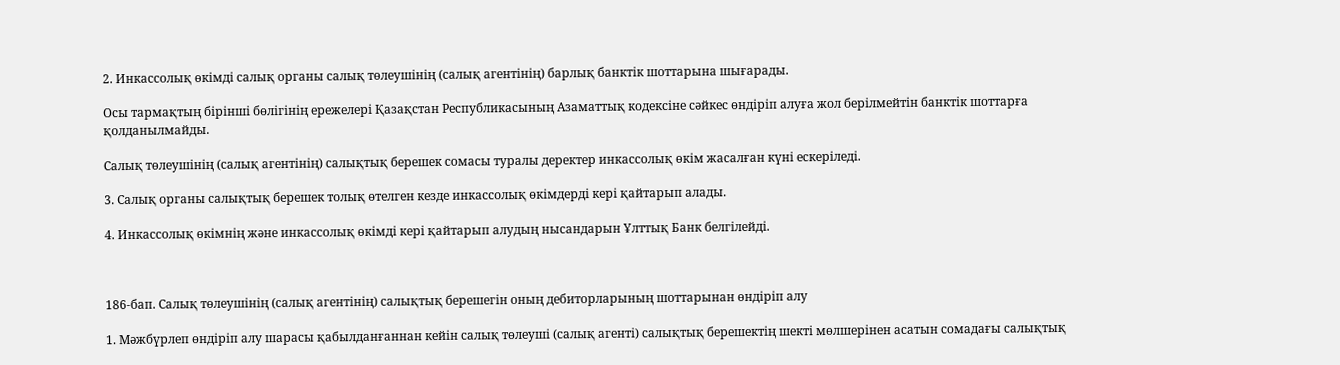2. Инкассолық өкімді салық органы салық төлеушінің (салық агентінің) барлық банктік шоттарына шығарады.

Осы тармақтың бірінші бөлігінің ережелері Қазақстан Республикасының Азаматтық кодексіне сəйкес өндіріп алуға жол берілмейтін банктік шоттарға қолданылмайды.

Салық төлеушінің (салық агентінің) салықтық берешек сомасы туралы деректер инкассолық өкім жасалған күні ескеріледі.

3. Салық органы салықтық берешек толық өтелген кезде инкассолық өкімдерді кері қайтарып алады.

4. Инкассолық өкімнің жəне инкассолық өкімді кері қайтарып алудың нысандарын Ұлттық Банк белгілейді.



186-бап. Салық төлеушінің (салық агентінің) салықтық берешегін оның дебиторларының шоттарынан өндіріп алу

1. Мəжбүрлеп өндіріп алу шарасы қабылданғаннан кейін салық төлеуші (салық агенті) салықтық берешектің шекті мөлшерінен асатын сомадағы салықтық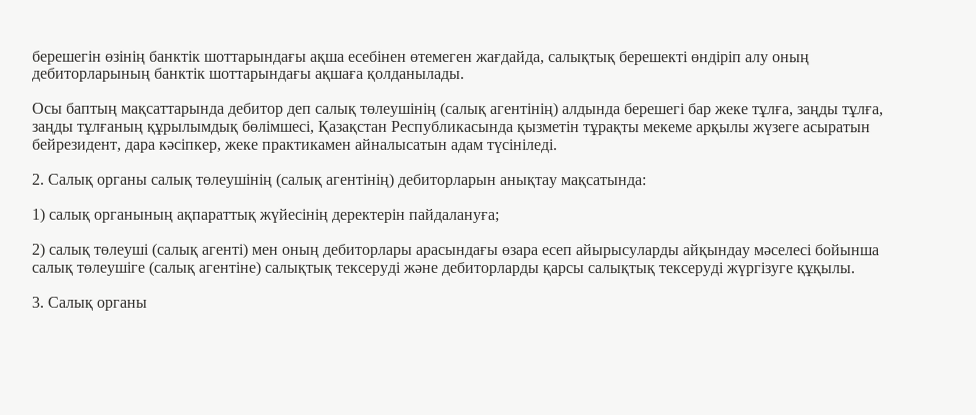берешегін өзінің банктік шоттарындағы ақша есебінен өтемеген жағдайда, салықтық берешекті өндіріп алу оның дебиторларының банктік шоттарындағы ақшаға қолданылады.

Осы баптың мақсаттарында дебитор деп салық төлеушінің (салық агентінің) алдында берешегі бар жеке тұлға, заңды тұлға, заңды тұлғаның құрылымдық бөлімшесі, Қазақстан Республикасында қызметін тұрақты мекеме арқылы жүзеге асыратын бейрезидент, дара кəсіпкер, жеке практикамен айналысатын адам түсініледі.

2. Салық органы салық төлеушінің (салық агентінің) дебиторларын анықтау мақсатында:

1) салық органының ақпараттық жүйесінің деректерін пайдалануға;

2) салық төлеуші (салық агенті) мен оның дебиторлары арасындағы өзара есеп айырысуларды айқындау мəселесі бойынша салық төлеушіге (салық агентіне) салықтық тексеруді жəне дебиторларды қарсы салықтық тексеруді жүргізуге құқылы.

3. Салық органы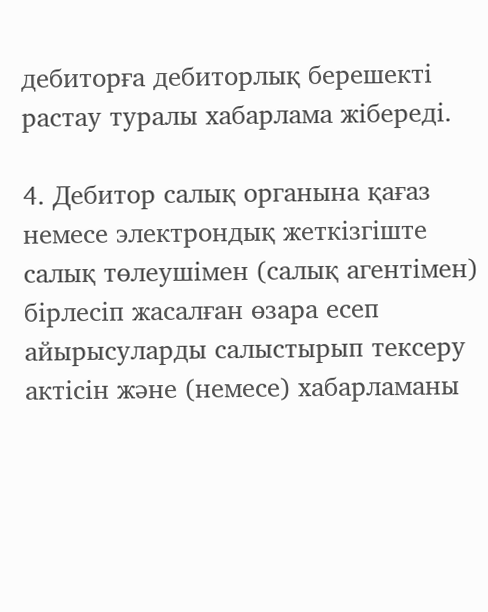дебиторға дебиторлық берешекті растау туралы хабарлама жібереді.

4. Дебитор салық органына қағаз немесе электрондық жеткізгіште салық төлеушімен (салық агентімен) бірлесіп жасалған өзара есеп айырысуларды салыстырып тексеру актісін жəне (немесе) хабарламаны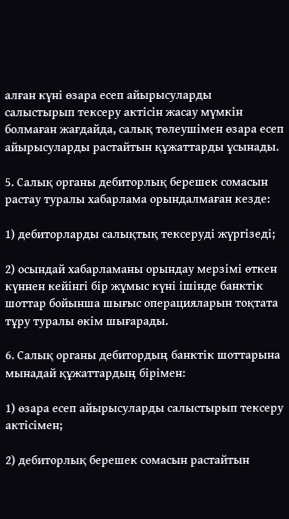алған күні өзара есеп айырысуларды салыстырып тексеру актісін жасау мүмкін болмаған жағдайда, салық төлеушімен өзара есеп айырысуларды растайтын құжаттарды ұсынады.

5. Салық органы дебиторлық берешек сомасын растау туралы хабарлама орындалмаған кезде:

1) дебиторларды салықтық тексеруді жүргізеді;

2) осындай хабарламаны орындау мерзімі өткен күннен кейінгі бір жұмыс күні ішінде банктік шоттар бойынша шығыс операцияларын тоқтата тұру туралы өкім шығарады.

6. Салық органы дебитордың банктік шоттарына мынадай құжаттардың бірімен:

1) өзара есеп айырысуларды салыстырып тексеру актісімен;

2) дебиторлық берешек сомасын растайтын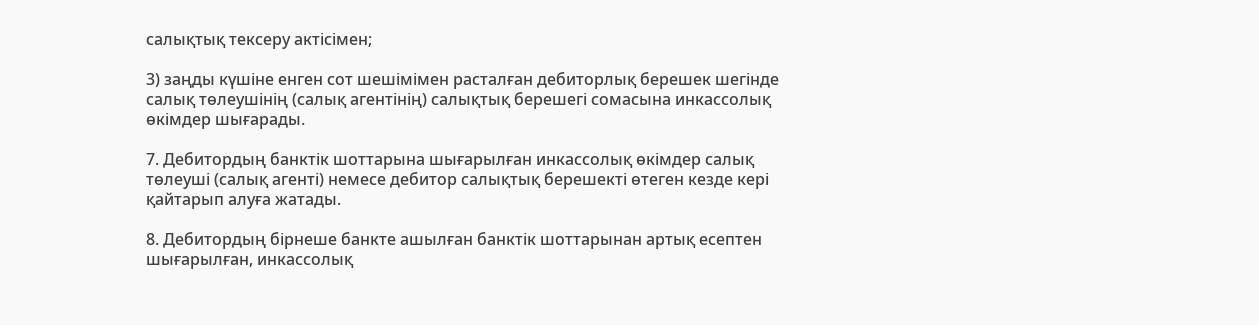салықтық тексеру актісімен;

3) заңды күшіне енген сот шешімімен расталған дебиторлық берешек шегінде салық төлеушінің (салық агентінің) салықтық берешегі сомасына инкассолық өкімдер шығарады.

7. Дебитордың банктік шоттарына шығарылған инкассолық өкімдер салық төлеуші (салық агенті) немесе дебитор салықтық берешекті өтеген кезде кері қайтарып алуға жатады.

8. Дебитордың бірнеше банкте ашылған банктік шоттарынан артық есептен шығарылған, инкассолық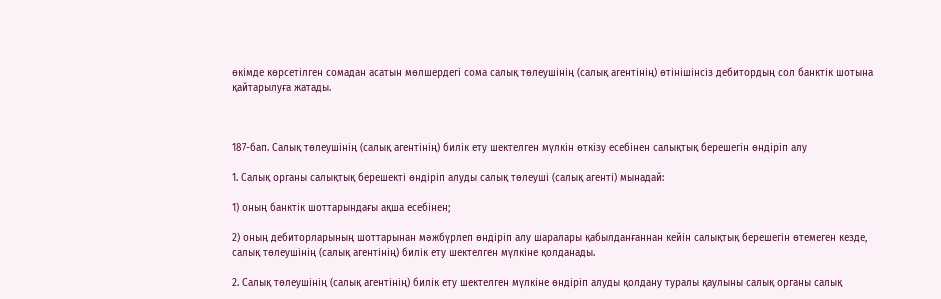өкімде көрсетілген сомадан асатын мөлшердегі сома салық төлеушінің (салық агентінің) өтінішінсіз дебитордың сол банктік шотына қайтарылуға жатады.



187-бап. Салық төлеушінің (салық агентінің) билік ету шектелген мүлкін өткізу есебінен салықтық берешегін өндіріп алу

1. Салық органы салықтық берешекті өндіріп алуды салық төлеуші (салық агенті) мынадай:

1) оның банктік шоттарындағы ақша есебінен;

2) оның дебиторларының шоттарынан мəжбүрлеп өндіріп алу шаралары қабылданғаннан кейін салықтық берешегін өтемеген кезде, салық төлеушінің (салық агентінің) билік ету шектелген мүлкіне қолданады.

2. Салық төлеушінің (салық агентінің) билік ету шектелген мүлкіне өндіріп алуды қолдану туралы қаулыны салық органы салық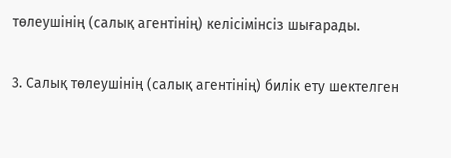төлеушінің (салық агентінің) келісімінсіз шығарады.

3. Салық төлеушінің (салық агентінің) билік ету шектелген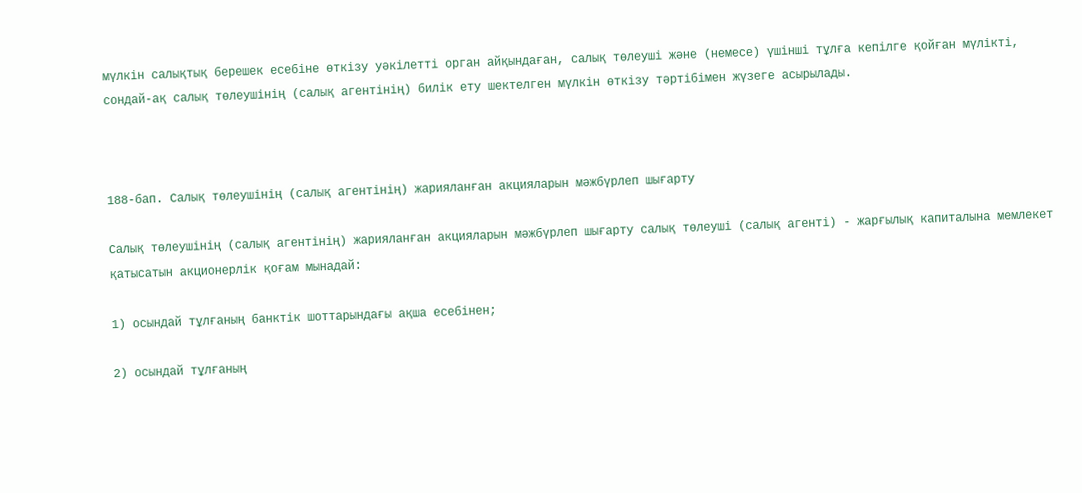мүлкін салықтық берешек есебіне өткізу уəкілетті орган айқындаған, салық төлеуші жəне (немесе) үшінші тұлға кепілге қойған мүлікті, сондай-ақ салық төлеушінің (салық агентінің) билік ету шектелген мүлкін өткізу тəртібімен жүзеге асырылады.



188-бап. Салық төлеушінің (салық агентінің) жарияланған акцияларын мəжбүрлеп шығарту

Салық төлеушінің (салық агентінің) жарияланған акцияларын мəжбүрлеп шығарту салық төлеуші (салық агенті) - жарғылық капиталына мемлекет қатысатын акционерлік қоғам мынадай:

1) осындай тұлғаның банктік шоттарындағы ақша есебінен;

2) осындай тұлғаның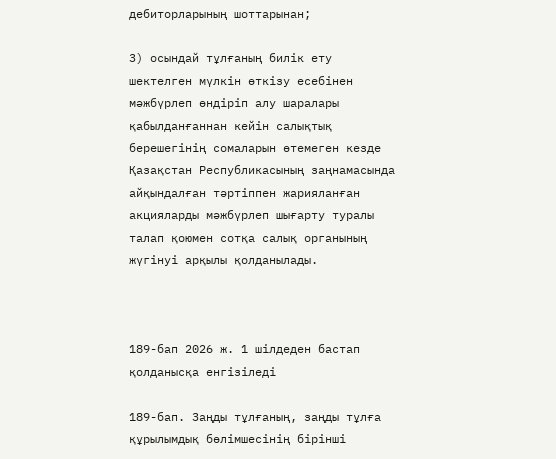дебиторларының шоттарынан;

3) осындай тұлғаның билік ету шектелген мүлкін өткізу есебінен мəжбүрлеп өндіріп алу шаралары қабылданғаннан кейін салықтық берешегінің сомаларын өтемеген кезде Қазақстан Республикасының заңнамасында айқындалған тəртіппен жарияланған акцияларды мəжбүрлеп шығарту туралы талап қоюмен сотқа салық органының жүгінуі арқылы қолданылады.



189-бап 2026 ж. 1 шілдеден бастап қолданысқа енгізіледі

189-бап. Заңды тұлғаның, заңды тұлға құрылымдық бөлімшесінің бірінші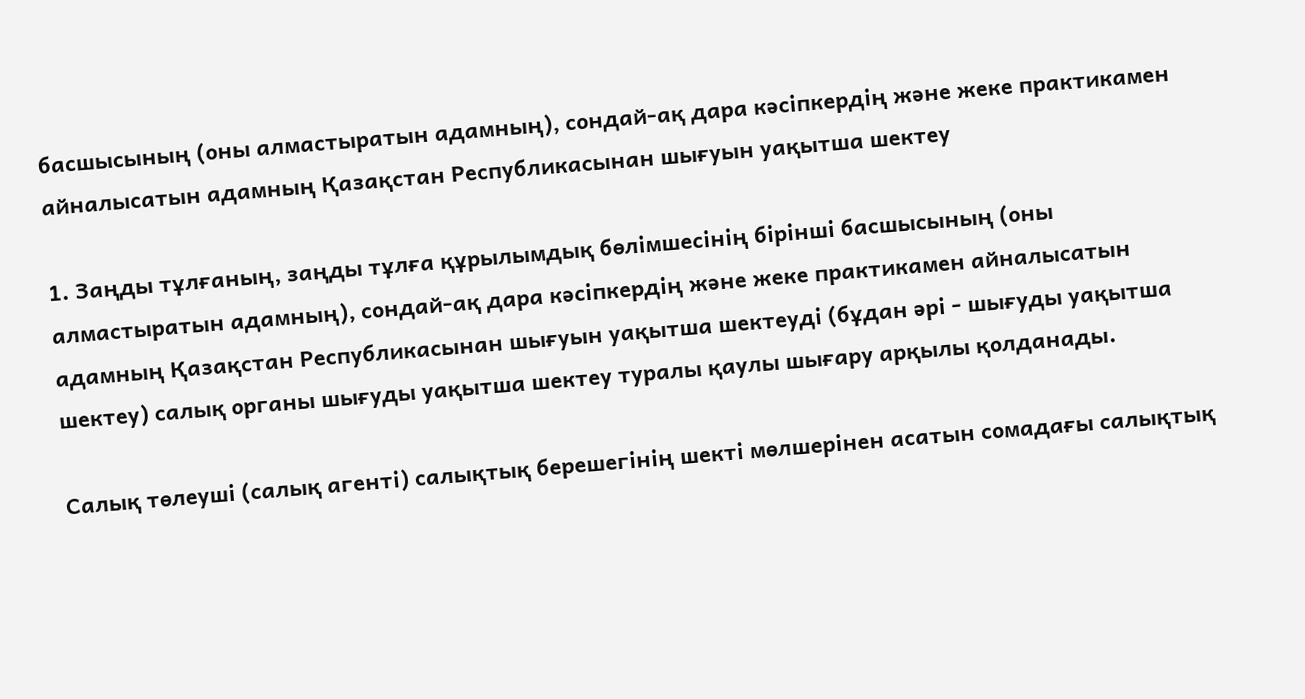басшысының (оны алмастыратын адамның), сондай-ақ дара кəсіпкердің жəне жеке практикамен айналысатын адамның Қазақстан Республикасынан шығуын уақытша шектеу

1. Заңды тұлғаның, заңды тұлға құрылымдық бөлімшесінің бірінші басшысының (оны алмастыратын адамның), сондай-ақ дара кəсіпкердің жəне жеке практикамен айналысатын адамның Қазақстан Республикасынан шығуын уақытша шектеуді (бұдан əрі - шығуды уақытша шектеу) салық органы шығуды уақытша шектеу туралы қаулы шығару арқылы қолданады.

Салық төлеуші (салық агенті) салықтық берешегінің шекті мөлшерінен асатын сомадағы салықтық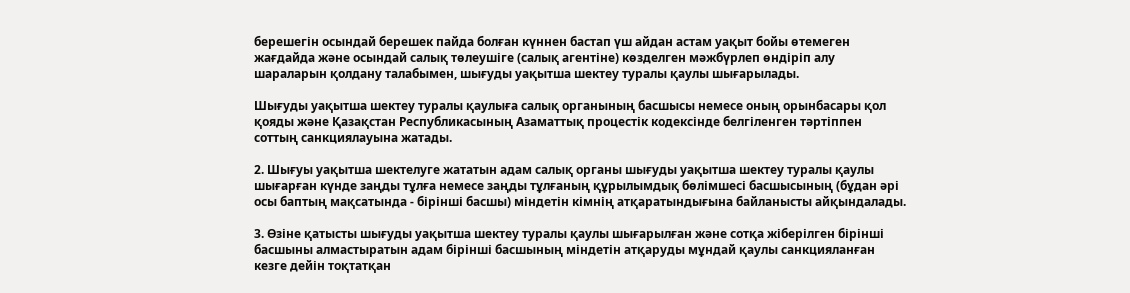берешегін осындай берешек пайда болған күннен бастап үш айдан астам уақыт бойы өтемеген жағдайда жəне осындай салық төлеушіге (салық агентіне) көзделген мəжбүрлеп өндіріп алу шараларын қолдану талабымен, шығуды уақытша шектеу туралы қаулы шығарылады.

Шығуды уақытша шектеу туралы қаулыға салық органының басшысы немесе оның орынбасары қол қояды жəне Қазақстан Республикасының Азаматтық процестік кодексінде белгіленген тəртіппен соттың санкциялауына жатады.

2. Шығуы уақытша шектелуге жататын адам салық органы шығуды уақытша шектеу туралы қаулы шығарған күнде заңды тұлға немесе заңды тұлғаның құрылымдық бөлімшесі басшысының (бұдан əрі осы баптың мақсатында - бірінші басшы) міндетін кімнің атқаратындығына байланысты айқындалады.

3. Өзіне қатысты шығуды уақытша шектеу туралы қаулы шығарылған жəне сотқа жіберілген бірінші басшыны алмастыратын адам бірінші басшының міндетін атқаруды мұндай қаулы санкцияланған кезге дейін тоқтатқан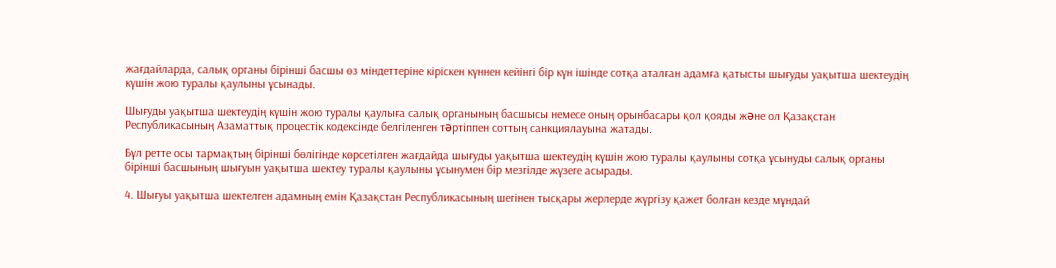жағдайларда, салық органы бірінші басшы өз міндеттеріне кіріскен күннен кейінгі бір күн ішінде сотқа аталған адамға қатысты шығуды уақытша шектеудің күшін жою туралы қаулыны ұсынады.

Шығуды уақытша шектеудің күшін жою туралы қаулыға салық органының басшысы немесе оның орынбасары қол қояды жəне ол Қазақстан Республикасының Азаматтық процестік кодексінде белгіленген тəртіппен соттың санкциялауына жатады.

Бұл ретте осы тармақтың бірінші бөлігінде көрсетілген жағдайда шығуды уақытша шектеудің күшін жою туралы қаулыны сотқа ұсынуды салық органы бірінші басшының шығуын уақытша шектеу туралы қаулыны ұсынумен бір мезгілде жүзеге асырады.

4. Шығуы уақытша шектелген адамның емін Қазақстан Республикасының шегінен тысқары жерлерде жүргізу қажет болған кезде мұндай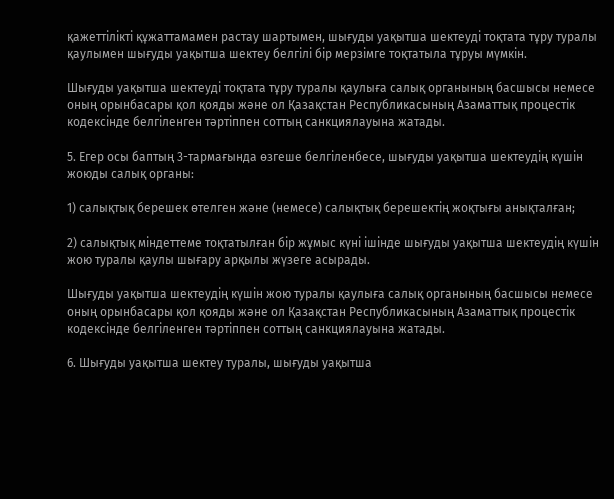қажеттілікті құжаттамамен растау шартымен, шығуды уақытша шектеуді тоқтата тұру туралы қаулымен шығуды уақытша шектеу белгілі бір мерзімге тоқтатыла тұруы мүмкін.

Шығуды уақытша шектеуді тоқтата тұру туралы қаулыға салық органының басшысы немесе оның орынбасары қол қояды жəне ол Қазақстан Республикасының Азаматтық процестік кодексінде белгіленген тəртіппен соттың санкциялауына жатады.

5. Егер осы баптың 3-тармағында өзгеше белгіленбесе, шығуды уақытша шектеудің күшін жоюды салық органы:

1) салықтық берешек өтелген жəне (немесе) салықтық берешектің жоқтығы анықталған;

2) салықтық міндеттеме тоқтатылған бір жұмыс күні ішінде шығуды уақытша шектеудің күшін жою туралы қаулы шығару арқылы жүзеге асырады.

Шығуды уақытша шектеудің күшін жою туралы қаулыға салық органының басшысы немесе оның орынбасары қол қояды жəне ол Қазақстан Республикасының Азаматтық процестік кодексінде белгіленген тəртіппен соттың санкциялауына жатады.

6. Шығуды уақытша шектеу туралы, шығуды уақытша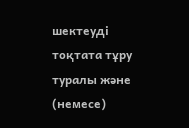шектеуді тоқтата тұру туралы жəне (немесе)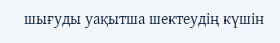шығуды уақытша шектеудің күшін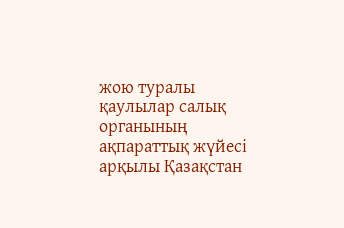жою туралы қаулылар салық органының ақпараттық жүйесі арқылы Қазақстан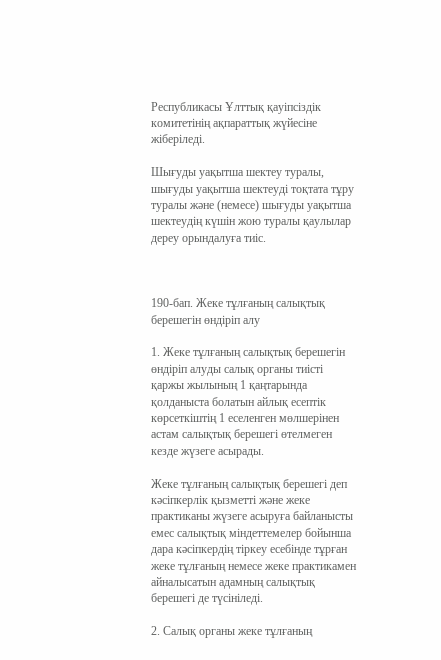Республикасы Ұлттық қауіпсіздік комитетінің ақпараттық жүйесіне жіберіледі.

Шығуды уақытша шектеу туралы, шығуды уақытша шектеуді тоқтата тұру туралы жəне (немесе) шығуды уақытша шектеудің күшін жою туралы қаулылар дереу орындалуға тиіс.



190-бап. Жеке тұлғаның салықтық берешегін өндіріп алу

1. Жеке тұлғаның салықтық берешегін өндіріп алуды салық органы тиісті қаржы жылының 1 қаңтарында қолданыста болатын айлық есептік көрсеткіштің 1 еселенген мөлшерінен астам салықтық берешегі өтелмеген кезде жүзеге асырады.

Жеке тұлғаның салықтық берешегі деп кəсіпкерлік қызметті жəне жеке практиканы жүзеге асыруға байланысты емес салықтық міндеттемелер бойынша дара кəсіпкердің тіркеу есебінде тұрған жеке тұлғаның немесе жеке практикамен айналысатын адамның салықтық берешегі де түсініледі.

2. Салық органы жеке тұлғаның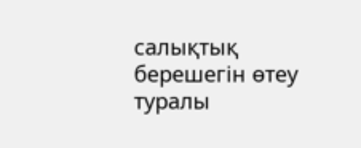салықтық берешегін өтеу туралы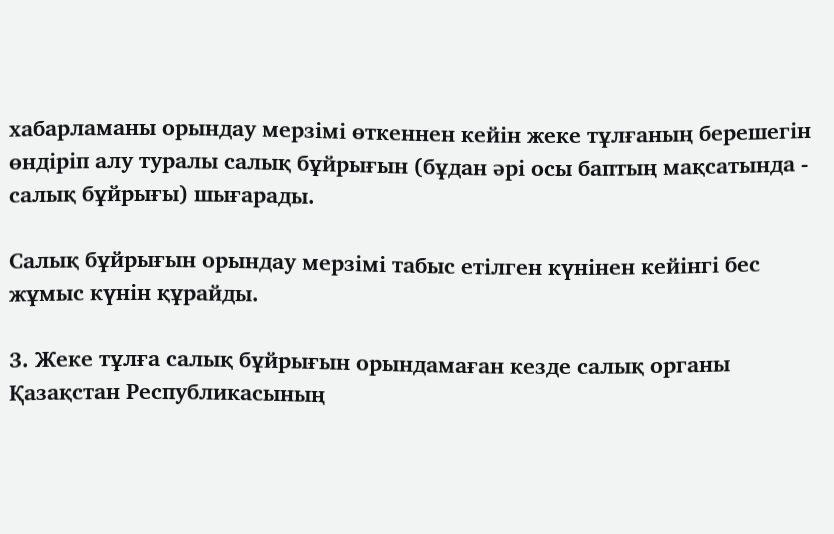хабарламаны орындау мерзімі өткеннен кейін жеке тұлғаның берешегін өндіріп алу туралы салық бұйрығын (бұдан əрі осы баптың мақсатында - салық бұйрығы) шығарады.

Салық бұйрығын орындау мерзімі табыс етілген күнінен кейінгі бес жұмыс күнін құрайды.

3. Жеке тұлға салық бұйрығын орындамаған кезде салық органы Қазақстан Республикасының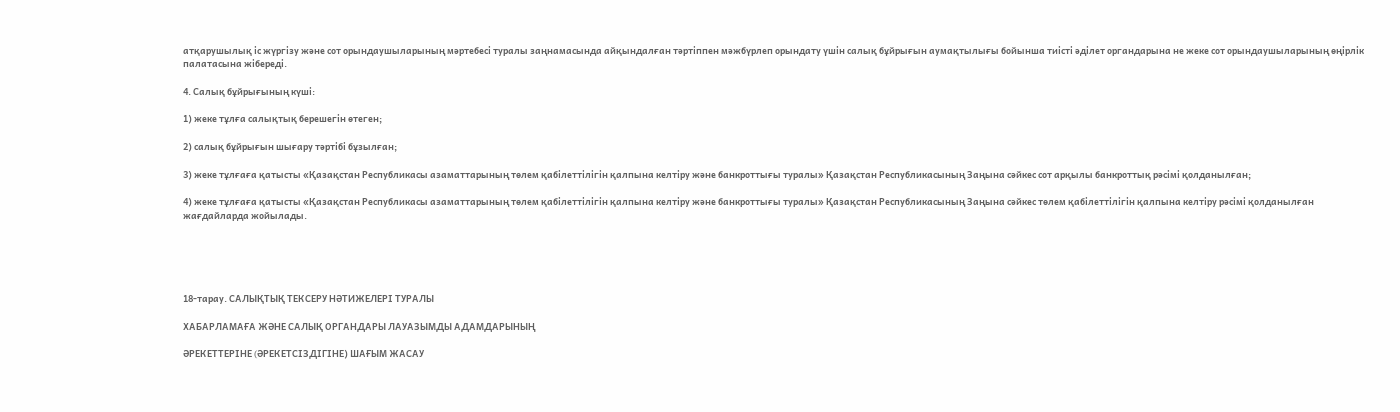атқарушылық іс жүргізу жəне сот орындаушыларының мəртебесі туралы заңнамасында айқындалған тəртіппен мəжбүрлеп орындату үшін салық бұйрығын аумақтылығы бойынша тиісті əділет органдарына не жеке сот орындаушыларының өңірлік палатасына жібереді.

4. Салық бұйрығының күші:

1) жеке тұлға салықтық берешегін өтеген;

2) салық бұйрығын шығару тəртібі бұзылған;

3) жеке тұлғаға қатысты «Қазақстан Республикасы азаматтарының төлем қабілеттілігін қалпына келтіру жəне банкроттығы туралы» Қазақстан Республикасының Заңына сəйкес сот арқылы банкроттық рəсімі қолданылған;

4) жеке тұлғаға қатысты «Қазақстан Республикасы азаматтарының төлем қабілеттілігін қалпына келтіру жəне банкроттығы туралы» Қазақстан Республикасының Заңына сəйкес төлем қабілеттілігін қалпына келтіру рəсімі қолданылған жағдайларда жойылады.





18-тарау. САЛЫҚТЫҚ ТЕКСЕРУ НƏТИЖЕЛЕРІ ТУРАЛЫ

ХАБАРЛАМАҒА ЖƏНЕ САЛЫҚ ОРГАНДАРЫ ЛАУАЗЫМДЫ АДАМДАРЫНЫҢ

ƏРЕКЕТТЕРІНЕ (ƏРЕКЕТСІЗДІГІНЕ) ШАҒЫМ ЖАСАУ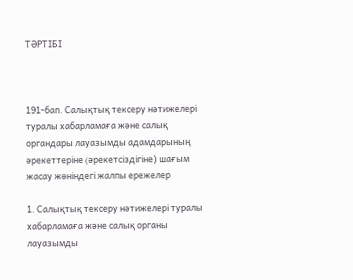ТƏРТІБІ



191-бап. Салықтық тексеру нəтижелері туралы хабарламаға жəне салық органдары лауазымды адамдарының əрекеттеріне (əрекетсіздігіне) шағым жасау жөніндегі жалпы ережелер

1. Салықтық тексеру нəтижелері туралы хабарламаға жəне салық органы лауазымды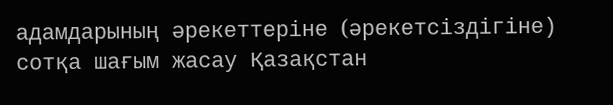адамдарының əрекеттеріне (əрекетсіздігіне) сотқа шағым жасау Қазақстан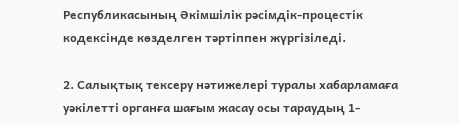Республикасының Əкімшілік рəсімдік-процестік кодексінде көзделген тəртіппен жүргізіледі.

2. Салықтық тексеру нəтижелері туралы хабарламаға уəкілетті органға шағым жасау осы тараудың 1-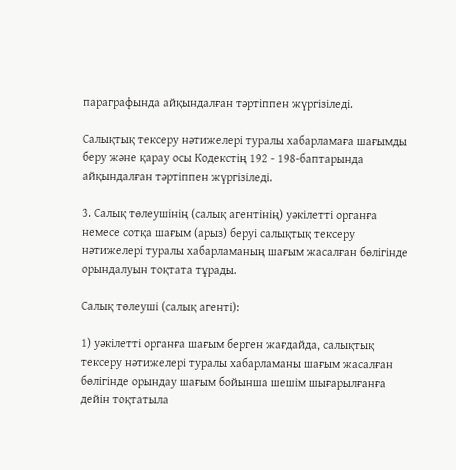параграфында айқындалған тəртіппен жүргізіледі.

Салықтық тексеру нəтижелері туралы хабарламаға шағымды беру жəне қарау осы Кодекстің 192 - 198-баптарында айқындалған тəртіппен жүргізіледі.

3. Салық төлеушінің (салық агентінің) уəкілетті органға немесе сотқа шағым (арыз) беруі салықтық тексеру нəтижелері туралы хабарламаның шағым жасалған бөлігінде орындалуын тоқтата тұрады.

Салық төлеуші (салық агенті):

1) уəкілетті органға шағым берген жағдайда, салықтық тексеру нəтижелері туралы хабарламаны шағым жасалған бөлігінде орындау шағым бойынша шешім шығарылғанға дейін тоқтатыла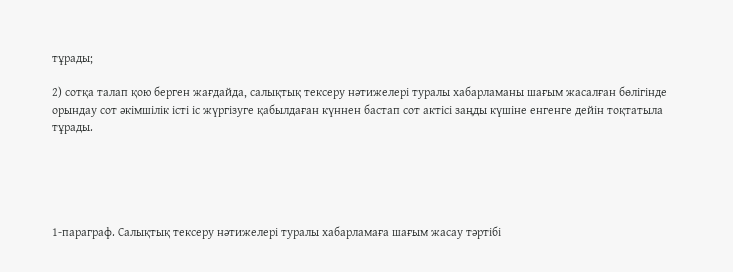тұрады;

2) сотқа талап қою берген жағдайда, салықтық тексеру нəтижелері туралы хабарламаны шағым жасалған бөлігінде орындау сот əкімшілік істі іс жүргізуге қабылдаған күннен бастап сот актісі заңды күшіне енгенге дейін тоқтатыла тұрады.





1-параграф. Салықтық тексеру нəтижелері туралы хабарламаға шағым жасау тəртібі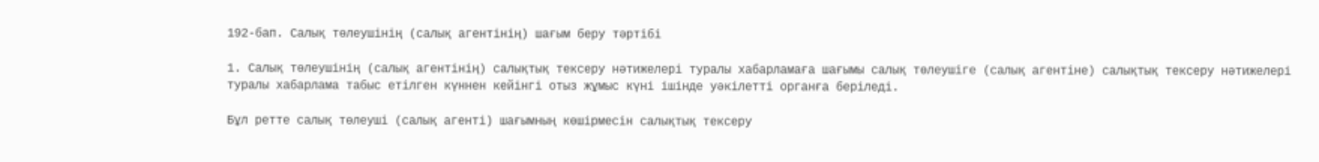192-бап. Салық төлеушінің (салық агентінің) шағым беру тəртібі

1. Салық төлеушінің (салық агентінің) салықтық тексеру нəтижелері туралы хабарламаға шағымы салық төлеушіге (салық агентіне) салықтық тексеру нəтижелері туралы хабарлама табыс етілген күннен кейінгі отыз жұмыс күні ішінде уəкілетті органға беріледі.

Бұл ретте салық төлеуші (салық агенті) шағымның көшірмесін салықтық тексеру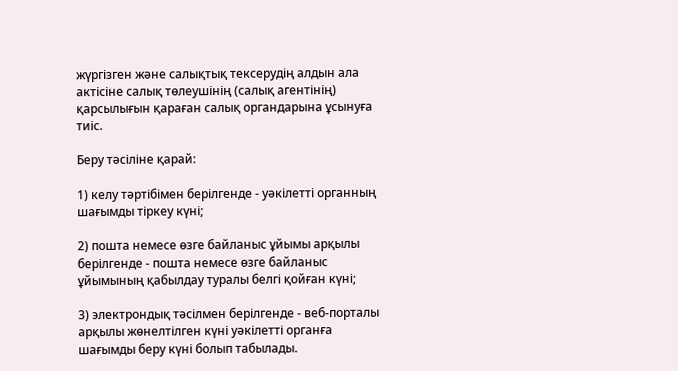жүргізген жəне салықтық тексерудің алдын ала актісіне салық төлеушінің (салық агентінің) қарсылығын қараған салық органдарына ұсынуға тиіс.

Беру тəсіліне қарай:

1) келу тəртібімен берілгенде - уəкілетті органның шағымды тіркеу күні;

2) пошта немесе өзге байланыс ұйымы арқылы берілгенде - пошта немесе өзге байланыс ұйымының қабылдау туралы белгі қойған күні;

3) электрондық тəсілмен берілгенде - веб-порталы арқылы жөнелтілген күні уəкілетті органға шағымды беру күні болып табылады.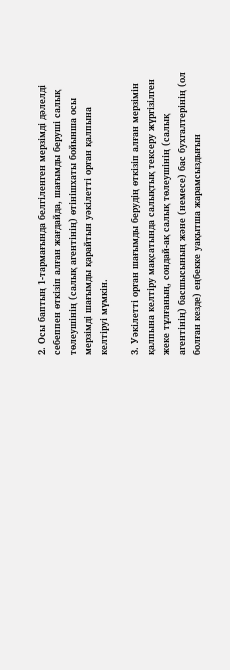2. Осы баптың 1-тармағында белгіленген мерзімді дəлелді себеппен өткізіп алған жағдайда, шағымды беруші салық төлеушінің (салық агентінің) өтінішхаты бойынша осы мерзімді шағымды қарайтын уəкілетті орган қалпына келтіруі мүмкін.

3. Уəкілетті орган шағымды берудің өткізіп алған мерзімін қалпына келтіру мақсатында салықтық тексеру жүргізілген жеке тұлғаның, сондай-ақ салық төлеушінің (салық агентінің) басшысының жəне (немесе) бас бухгалтерінің (ол болған кезде) еңбекке уақытша жарамсыздығын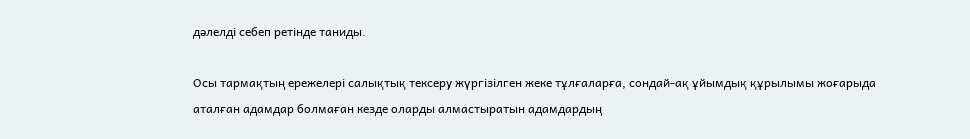дəлелді себеп ретінде таниды.

Осы тармақтың ережелері салықтық тексеру жүргізілген жеке тұлғаларға, сондай-ақ ұйымдық құрылымы жоғарыда аталған адамдар болмаған кезде оларды алмастыратын адамдардың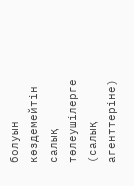болуын көздемейтін салық төлеушілерге (салық агенттеріне)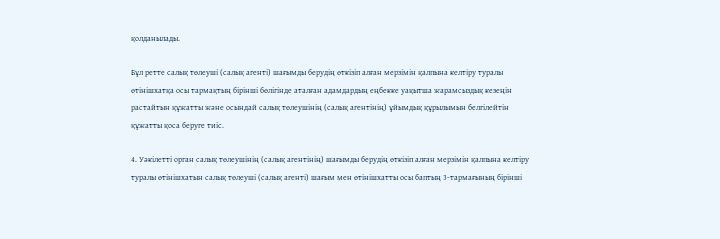қолданылады.

Бұл ретте салық төлеуші (салық агенті) шағымды берудің өткізіп алған мерзімін қалпына келтіру туралы өтінішхатқа осы тармақтың бірінші бөлігінде аталған адамдардың еңбекке уақытша жарамсыздық кезеңін растайтын құжатты жəне осындай салық төлеушінің (салық агентінің) ұйымдық құрылымын белгілейтін құжатты қоса беруге тиіс.

4. Уəкілетті орган салық төлеушінің (салық агентінің) шағымды берудің өткізіп алған мерзімін қалпына келтіру туралы өтінішхатын салық төлеуші (салық агенті) шағым мен өтінішхатты осы баптың 3-тармағының бірінші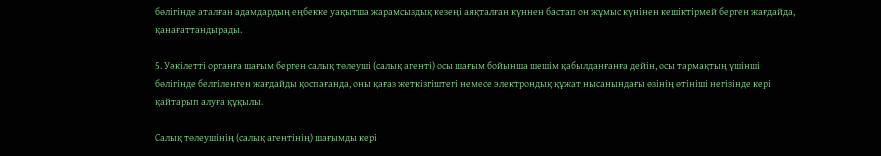бөлігінде аталған адамдардың еңбекке уақытша жарамсыздық кезеңі аяқталған күннен бастап он жұмыс күнінен кешіктірмей берген жағдайда, қанағаттандырады.

5. Уəкілетті органға шағым берген салық төлеуші (салық агенті) осы шағым бойынша шешім қабылданғанға дейін, осы тармақтың үшінші бөлігінде белгіленген жағдайды қоспағанда, оны қағаз жеткізгіштегі немесе электрондық құжат нысанындағы өзінің өтініші негізінде кері қайтарып алуға құқылы.

Салық төлеушінің (салық агентінің) шағымды кері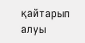қайтарып алуы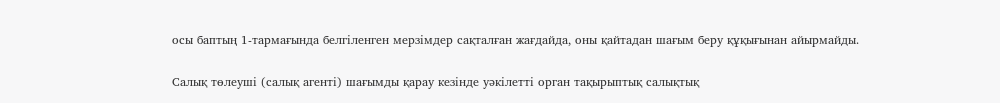осы баптың 1-тармағында белгіленген мерзімдер сақталған жағдайда, оны қайтадан шағым беру құқығынан айырмайды.

Салық төлеуші (салық агенті) шағымды қарау кезінде уəкілетті орган тақырыптық салықтық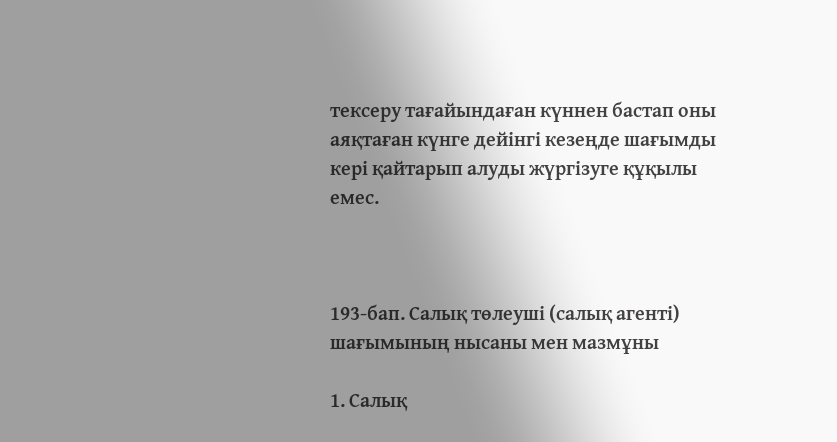тексеру тағайындаған күннен бастап оны аяқтаған күнге дейінгі кезеңде шағымды кері қайтарып алуды жүргізуге құқылы емес.



193-бап. Салық төлеуші (салық агенті) шағымының нысаны мен мазмұны

1. Салық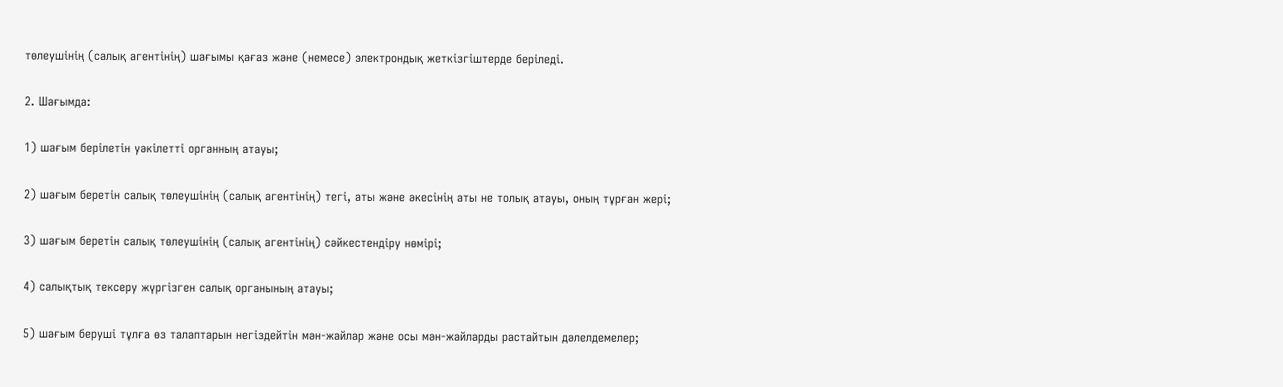төлеушінің (салық агентінің) шағымы қағаз жəне (немесе) электрондық жеткізгіштерде беріледі.

2. Шағымда:

1) шағым берілетін уəкілетті органның атауы;

2) шағым беретін салық төлеушінің (салық агентінің) тегі, аты жəне əкесінің аты не толық атауы, оның тұрған жері;

3) шағым беретін салық төлеушінің (салық агентінің) сəйкестендіру нөмірі;

4) салықтық тексеру жүргізген салық органының атауы;

5) шағым беруші тұлға өз талаптарын негіздейтін мəн-жайлар жəне осы мəн-жайларды растайтын дəлелдемелер;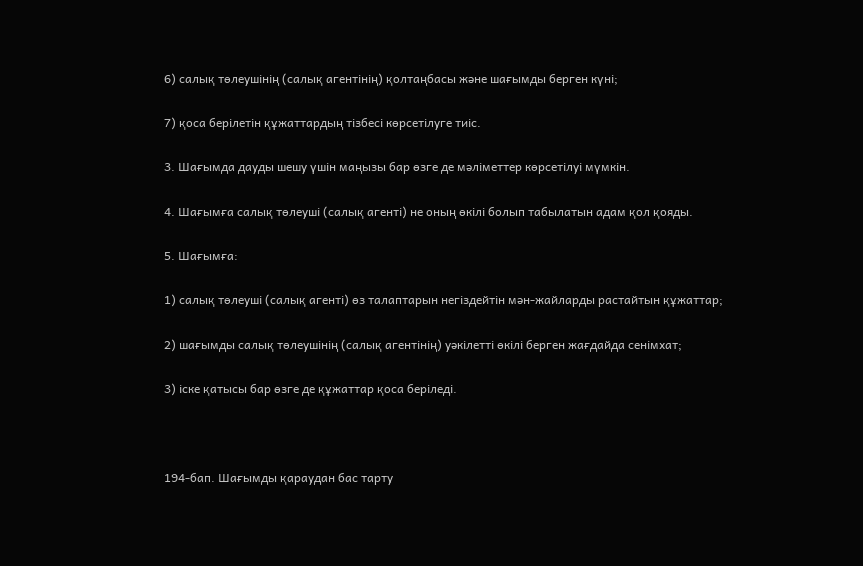6) салық төлеушінің (салық агентінің) қолтаңбасы жəне шағымды берген күні;

7) қоса берілетін құжаттардың тізбесі көрсетілуге тиіс.

3. Шағымда дауды шешу үшін маңызы бар өзге де мəліметтер көрсетілуі мүмкін.

4. Шағымға салық төлеуші (салық агенті) не оның өкілі болып табылатын адам қол қояды.

5. Шағымға:

1) салық төлеуші (салық агенті) өз талаптарын негіздейтін мəн-жайларды растайтын құжаттар;

2) шағымды салық төлеушінің (салық агентінің) уəкілетті өкілі берген жағдайда сенімхат;

3) іске қатысы бар өзге де құжаттар қоса беріледі.



194-бап. Шағымды қараудан бас тарту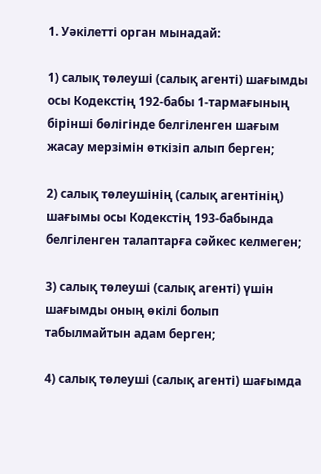1. Уəкілетті орган мынадай:

1) салық төлеуші (салық агенті) шағымды осы Кодекстің 192-бабы 1-тармағының бірінші бөлігінде белгіленген шағым жасау мерзімін өткізіп алып берген;

2) салық төлеушінің (салық агентінің) шағымы осы Кодекстің 193-бабында белгіленген талаптарға сəйкес келмеген;

3) салық төлеуші (салық агенті) үшін шағымды оның өкілі болып табылмайтын адам берген;

4) салық төлеуші (салық агенті) шағымда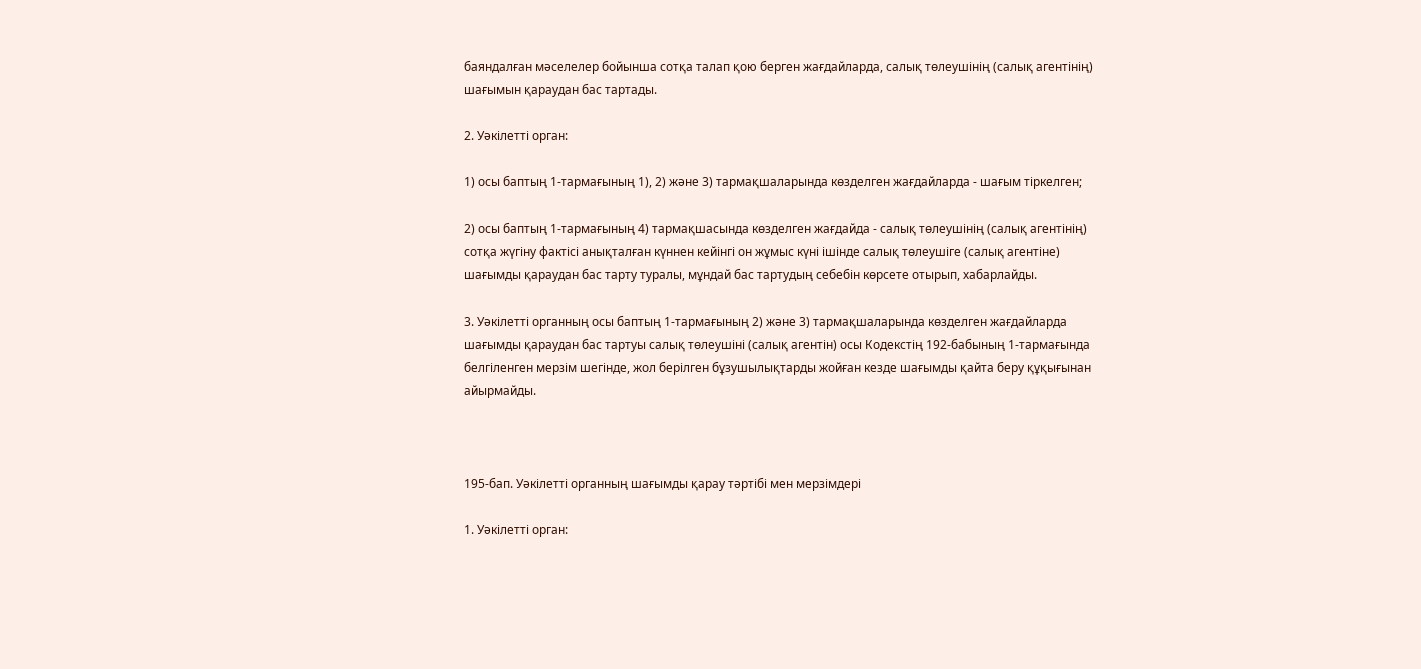баяндалған мəселелер бойынша сотқа талап қою берген жағдайларда, салық төлеушінің (салық агентінің) шағымын қараудан бас тартады.

2. Уəкілетті орган:

1) осы баптың 1-тармағының 1), 2) жəне 3) тармақшаларында көзделген жағдайларда - шағым тіркелген;

2) осы баптың 1-тармағының 4) тармақшасында көзделген жағдайда - салық төлеушінің (салық агентінің) сотқа жүгіну фактісі анықталған күннен кейінгі он жұмыс күні ішінде салық төлеушіге (салық агентіне) шағымды қараудан бас тарту туралы, мұндай бас тартудың себебін көрсете отырып, хабарлайды.

3. Уəкілетті органның осы баптың 1-тармағының 2) жəне 3) тармақшаларында көзделген жағдайларда шағымды қараудан бас тартуы салық төлеушіні (салық агентін) осы Кодекстің 192-бабының 1-тармағында белгіленген мерзім шегінде, жол берілген бұзушылықтарды жойған кезде шағымды қайта беру құқығынан айырмайды.



195-бап. Уəкілетті органның шағымды қарау тəртібі мен мерзімдері

1. Уəкілетті орган: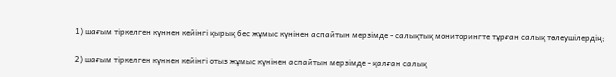1) шағым тіркелген күннен кейінгі қырық бес жұмыс күнінен аспайтын мерзімде - салықтық мониторингте тұрған салық төлеушілердің;

2) шағым тіркелген күннен кейінгі отыз жұмыс күнінен аспайтын мерзімде - қалған салық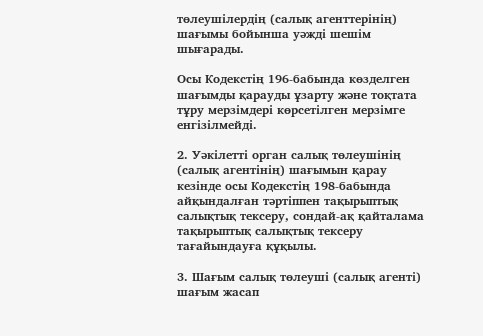төлеушілердің (салық агенттерінің) шағымы бойынша уəжді шешім шығарады.

Осы Кодекстің 196-бабында көзделген шағымды қарауды ұзарту жəне тоқтата тұру мерзімдері көрсетілген мерзімге енгізілмейді.

2. Уəкілетті орган салық төлеушінің (салық агентінің) шағымын қарау кезінде осы Кодекстің 198-бабында айқындалған тəртіппен тақырыптық салықтық тексеру, сондай-ақ қайталама тақырыптық салықтық тексеру тағайындауға құқылы.

3. Шағым салық төлеуші (салық агенті) шағым жасап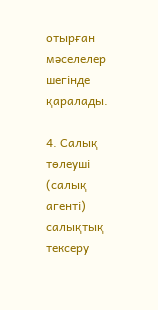отырған мəселелер шегінде қаралады.

4. Салық төлеуші (салық агенті) салықтық тексеру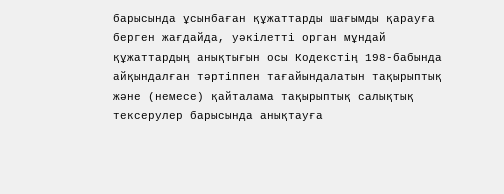барысында ұсынбаған құжаттарды шағымды қарауға берген жағдайда, уəкілетті орган мұндай құжаттардың анықтығын осы Кодекстің 198-бабында айқындалған тəртіппен тағайындалатын тақырыптық жəне (немесе) қайталама тақырыптық салықтық тексерулер барысында анықтауға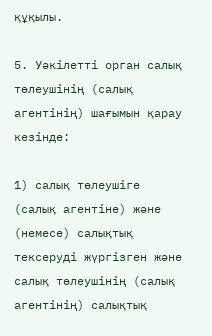құқылы.

5. Уəкілетті орган салық төлеушінің (салық агентінің) шағымын қарау кезінде:

1) салық төлеушіге (салық агентіне) жəне (немесе) салықтық тексеруді жүргізген жəне салық төлеушінің (салық агентінің) салықтық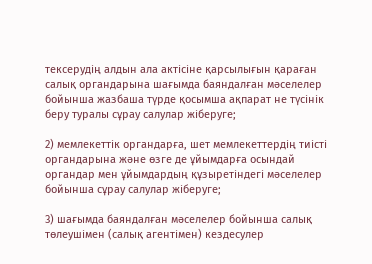тексерудің алдын ала актісіне қарсылығын қараған салық органдарына шағымда баяндалған мəселелер бойынша жазбаша түрде қосымша ақпарат не түсінік беру туралы сұрау салулар жіберуге;

2) мемлекеттік органдарға, шет мемлекеттердің тиісті органдарына жəне өзге де ұйымдарға осындай органдар мен ұйымдардың құзыретіндегі мəселелер бойынша сұрау салулар жіберуге;

3) шағымда баяндалған мəселелер бойынша салық төлеушімен (салық агентімен) кездесулер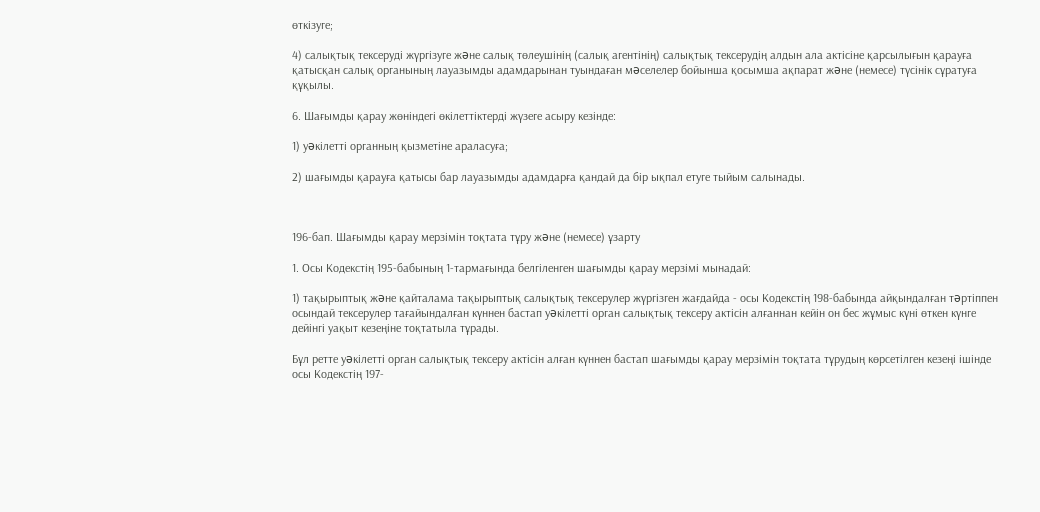өткізуге;

4) салықтық тексеруді жүргізуге жəне салық төлеушінің (салық агентінің) салықтық тексерудің алдын ала актісіне қарсылығын қарауға қатысқан салық органының лауазымды адамдарынан туындаған мəселелер бойынша қосымша ақпарат жəне (немесе) түсінік сұратуға құқылы.

6. Шағымды қарау жөніндегі өкілеттіктерді жүзеге асыру кезінде:

1) уəкілетті органның қызметіне араласуға;

2) шағымды қарауға қатысы бар лауазымды адамдарға қандай да бір ықпал етуге тыйым салынады.



196-бап. Шағымды қарау мерзімін тоқтата тұру жəне (немесе) ұзарту

1. Осы Кодекстің 195-бабының 1-тармағында белгіленген шағымды қарау мерзімі мынадай:

1) тақырыптық жəне қайталама тақырыптық салықтық тексерулер жүргізген жағдайда - осы Кодекстің 198-бабында айқындалған тəртіппен осындай тексерулер тағайындалған күннен бастап уəкілетті орган салықтық тексеру актісін алғаннан кейін он бес жұмыс күні өткен күнге дейінгі уақыт кезеңіне тоқтатыла тұрады.

Бұл ретте уəкілетті орган салықтық тексеру актісін алған күннен бастап шағымды қарау мерзімін тоқтата тұрудың көрсетілген кезеңі ішінде осы Кодекстің 197-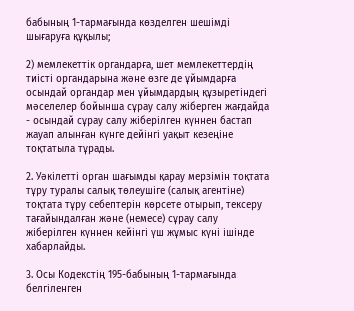бабының 1-тармағында көзделген шешімді шығаруға құқылы;

2) мемлекеттік органдарға, шет мемлекеттердің тиісті органдарына жəне өзге де ұйымдарға осындай органдар мен ұйымдардың құзыретіндегі мəселелер бойынша сұрау салу жіберген жағдайда - осындай сұрау салу жіберілген күннен бастап жауап алынған күнге дейінгі уақыт кезеңіне тоқтатыла тұрады.

2. Уəкілетті орган шағымды қарау мерзімін тоқтата тұру туралы салық төлеушіге (салық агентіне) тоқтата тұру себептерін көрсете отырып, тексеру тағайындалған жəне (немесе) сұрау салу жіберілген күннен кейінгі үш жұмыс күні ішінде хабарлайды.

3. Осы Кодекстің 195-бабының 1-тармағында белгіленген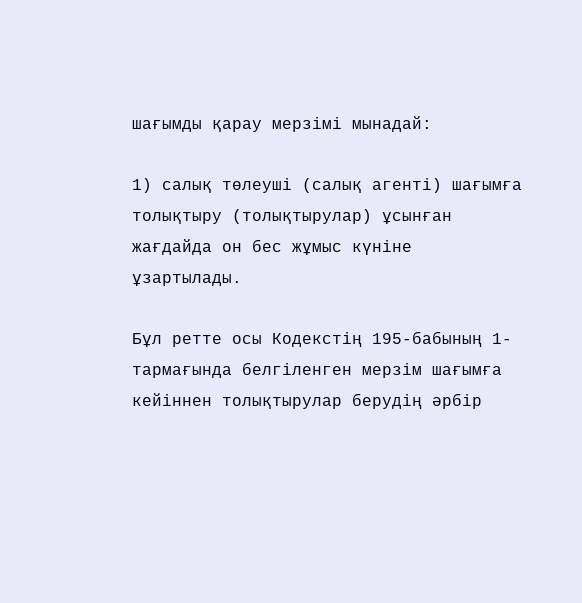шағымды қарау мерзімі мынадай:

1) салық төлеуші (салық агенті) шағымға толықтыру (толықтырулар) ұсынған жағдайда он бес жұмыс күніне ұзартылады.

Бұл ретте осы Кодекстің 195-бабының 1-тармағында белгіленген мерзім шағымға кейіннен толықтырулар берудің əрбір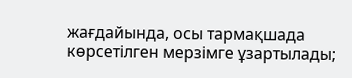жағдайында, осы тармақшада көрсетілген мерзімге ұзартылады;